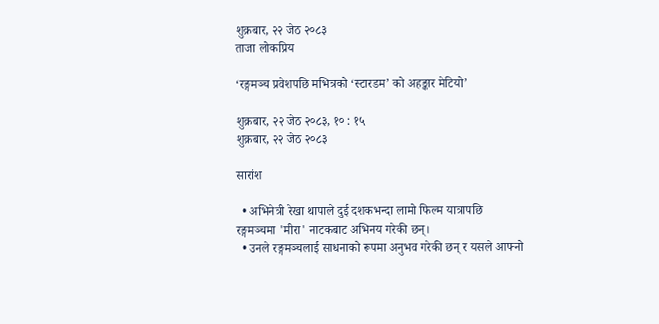शुक्रबार, २२ जेठ २०८३
ताजा लोकप्रिय

‘रङ्गमञ्च प्रवेशपछि मभित्रको ‘स्टारडम’ को अहङ्कार मेटियो’

शुक्रबार, २२ जेठ २०८३, १० : १५
शुक्रबार, २२ जेठ २०८३

सारांश

  • अभिनेत्री रेखा थापाले दुई दशकभन्दा लामो फिल्म यात्रापछि रङ्गमञ्चमा 'मीरा' नाटकबाट अभिनय गरेकी छन्।
  • उनले रङ्गमञ्चलाई साधनाको रूपमा अनुभव गरेकी छन् र यसले आफ्नो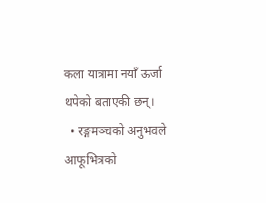कला यात्रामा नयाँ ऊर्जा थपेको बताएकी छन्।
  • रङ्गमञ्चको अनुभवले आफूभित्रको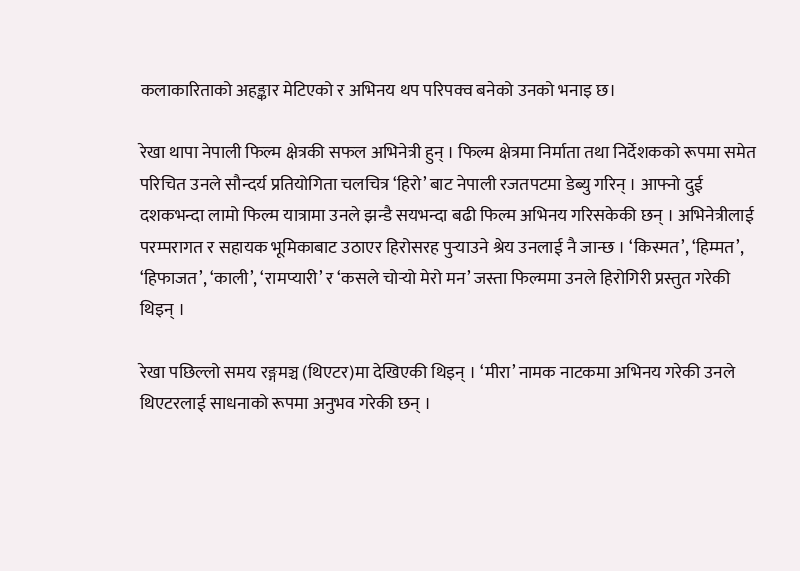कलाकारिताको अहङ्कार मेटिएको र अभिनय थप परिपक्व बनेको उनको भनाइ छ।

रेखा थापा नेपाली फिल्म क्षेत्रकी सफल अभिनेत्री हुन् । फिल्म क्षेत्रमा निर्माता तथा निर्देशकको रूपमा समेत परिचित उनले सौन्दर्य प्रतियोगिता चलचित्र ‘हिरो’ बाट नेपाली रजतपटमा डेब्यु गरिन् । आफ्नो दुई दशकभन्दा लामो फिल्म यात्रामा उनले झन्डै सयभन्दा बढी फिल्म अभिनय गरिसकेकी छन् । अभिनेत्रीलाई परम्परागत र सहायक भूमिकाबाट उठाएर हिरोसरह पुर्‍याउने श्रेय उनलाई नै जान्छ । ‘किस्मत’, ‘हिम्मत’, ‘हिफाजत’, ‘काली’, ‘रामप्यारी’ र ‘कसले चोर्‍यो मेरो मन’ जस्ता फिल्ममा उनले हिरोगिरी प्रस्तुत गरेकी थिइन् ।

रेखा पछिल्लो समय रङ्गमञ्च (थिएटर)मा देखिएकी थिइन् । ‘मीरा’ नामक नाटकमा अभिनय गरेकी उनले थिएटरलाई साधनाको रूपमा अनुभव गरेकी छन् ।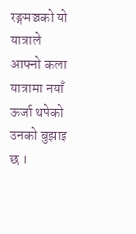रङ्गमञ्चको यो यात्राले आफ्नो कला यात्रामा नयाँ ऊर्जा थपेको उनको बुझाइ छ ।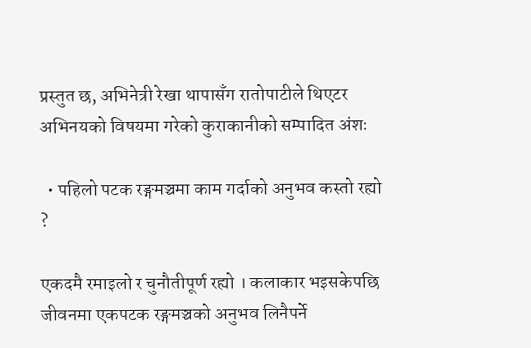प्रस्तुत छ, अभिनेत्री रेखा थापासँग रातोपाटीले थिएटर अभिनयको विषयमा गरेको कुराकानीको सम्पादित अंशः

  • पहिलो पटक रङ्गमञ्चमा काम गर्दाको अनुभव कस्तो रह्यो ?

एकदमै रमाइलो र चुनौतीपूर्ण रह्यो । कलाकार भइसकेपछि जीवनमा एकपटक रङ्गमञ्चको अनुभव लिनैपर्ने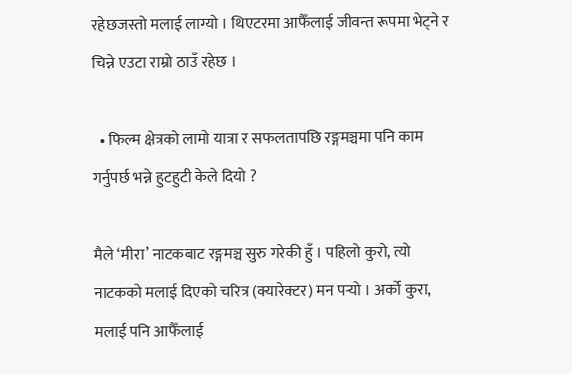रहेछजस्तो मलाई लाग्यो । थिएटरमा आफैँलाई जीवन्त रूपमा भेट्ने र चिन्ने एउटा राम्रो ठाउँ रहेछ ।

  • फिल्म क्षेत्रको लामो यात्रा र सफलतापछि रङ्गमञ्चमा पनि काम गर्नुपर्छ भन्ने हुटहुटी केले दियो ?

मैले ‘मीरा’ नाटकबाट रङ्गमञ्च सुरु गरेकी हुँ । पहिलो कुरो, त्यो नाटकको मलाई दिएको चरित्र (क्यारेक्टर) मन पर्‍यो । अर्को कुरा, मलाई पनि आफैँलाई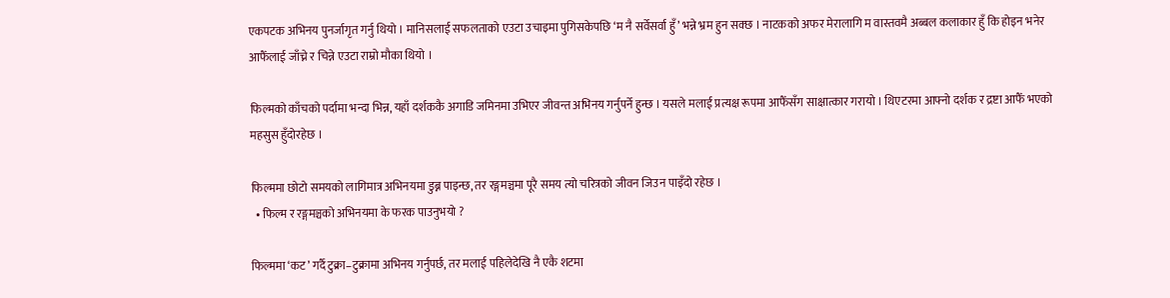एकपटक अभिनय पुनर्जागृत गर्नु थियो । मानिसलाई सफलताको एउटा उचाइमा पुगिसकेपछि ‘म नै सर्वेसर्वा हुँ’ भन्ने भ्रम हुन सक्छ । नाटकको अफर मेरालागि म वास्तवमै अब्बल कलाकार हुँ कि होइन भनेर आफैँलाई जाँच्ने र चिन्ने एउटा राम्रो मौका थियो ।

फिल्मको काँचको पर्दामा भन्दा भिन्न, यहाँ दर्शककै अगाडि जमिनमा उभिएर जीवन्त अभिनय गर्नुपर्ने हुन्छ । यसले मलाई प्रत्यक्ष रूपमा आफैँसँग साक्षात्कार गरायो । थिएटरमा आफ्नो दर्शक र द्रष्टा आफैँ भएको महसुस हुँदोरहेछ ।

फिल्ममा छोटो समयको लागिमात्र अभिनयमा डुब्न पाइन्छ, तर रङ्गमञ्चमा पूरै समय त्यो चरित्रको जीवन जिउन पाइँदो रहेछ ।
  • फिल्म र रङ्गमञ्चको अभिनयमा के फरक पाउनुभयो ?

फिल्ममा ‘कट’ गर्दै टुक्रा–टुक्रामा अभिनय गर्नुपर्छ, तर मलाई पहिलेदेखि नै एकै शटमा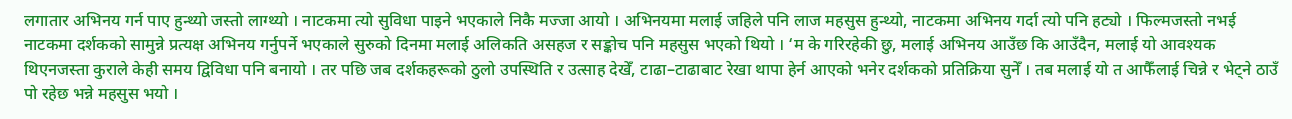लगातार अभिनय गर्न पाए हुन्थ्यो जस्तो लाग्थ्यो । नाटकमा त्यो सुविधा पाइने भएकाले निकै मज्जा आयो । अभिनयमा मलाई जहिले पनि लाज महसुस हुन्थ्यो, नाटकमा अभिनय गर्दा त्यो पनि हट्यो । फिल्मजस्तो नभई नाटकमा दर्शकको सामुन्ने प्रत्यक्ष अभिनय गर्नुपर्ने भएकाले सुरुको दिनमा मलाई अलिकति असहज र सङ्कोच पनि महसुस भएको थियो । ‘म के गरिरहेकी छु, मलाई अभिनय आउँछ कि आउँदैन, मलाई यो आवश्यक थिएनजस्ता कुराले केही समय द्विविधा पनि बनायो । तर पछि जब दर्शकहरूको ठुलो उपस्थिति र उत्साह देखेँ, टाढा–टाढाबाट रेखा थापा हेर्न आएको भनेर दर्शकको प्रतिक्रिया सुनेँ । तब मलाई यो त आफैँलाई चिन्ने र भेट्ने ठाउँ पो रहेछ भन्ने महसुस भयो ।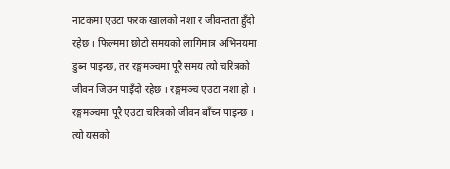नाटकमा एउटा फरक खालको नशा र जीवन्तता हुँदो रहेछ । फिल्ममा छोटो समयको लागिमात्र अभिनयमा डुब्न पाइन्छ, तर रङ्गमञ्चमा पूरै समय त्यो चरित्रको जीवन जिउन पाइँदो रहेछ । रङ्गमञ्च एउटा नशा हो । रङ्गमञ्चमा पूरै एउटा चरित्रको जीवन बाँच्न पाइन्छ । त्यो यसको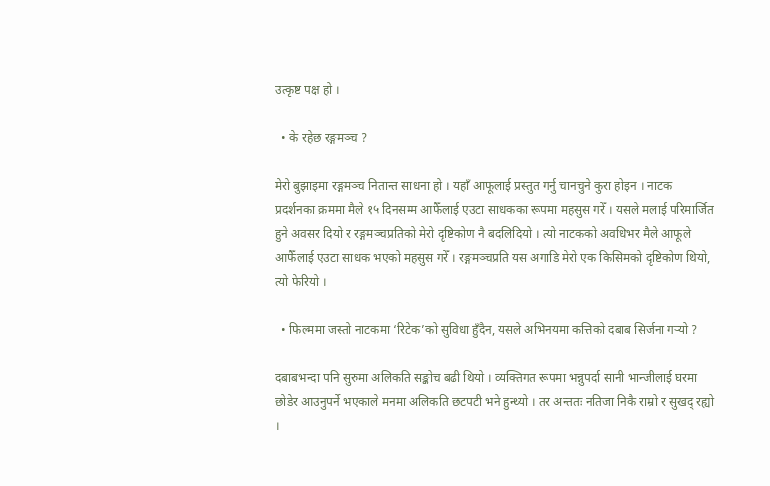उत्कृष्ट पक्ष हो ।

  • के रहेछ रङ्गमञ्च ?

मेरो बुझाइमा रङ्गमञ्च नितान्त साधना हो । यहाँ आफूलाई प्रस्तुत गर्नु चानचुने कुरा होइन । नाटक प्रदर्शनका क्रममा मैले १५ दिनसम्म आफैँलाई एउटा साधकका रूपमा महसुस गरेँ । यसले मलाई परिमार्जित हुने अवसर दियो र रङ्गमञ्चप्रतिको मेरो दृष्टिकोण नै बदलिदियो । त्यो नाटकको अवधिभर मैले आफूले आफैँलाई एउटा साधक भएको महसुस गरेँ । रङ्गमञ्चप्रति यस अगाडि मेरो एक किसिमको दृष्टिकोण थियो, त्यो फेरियो ।

  • फिल्ममा जस्तो नाटकमा ‘रिटेक’को सुविधा हुँदैन, यसले अभिनयमा कत्तिको दबाब सिर्जना गर्‍यो ?

दबाबभन्दा पनि सुरुमा अलिकति सङ्कोच बढी थियो । व्यक्तिगत रूपमा भन्नुपर्दा सानी भान्जीलाई घरमा छोडेर आउनुपर्ने भएकाले मनमा अलिकति छटपटी भने हुन्थ्यो । तर अन्ततः नतिजा निकै राम्रो र सुखद् रह्यो ।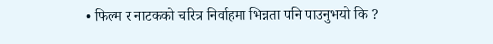• फिल्म र नाटकको चरित्र निर्वाहमा भिन्नता पनि पाउनुभयो कि ?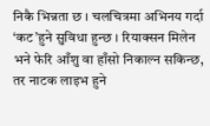निकै भिन्नता छ । चलचित्रमा अभिनय गर्दा ‘कट’हुने सुविधा हुन्छ । रियाक्सन मिलेन भने फेरि आँशु वा हाँसो निकाल्न सकिन्छ, तर नाटक लाइभ हुने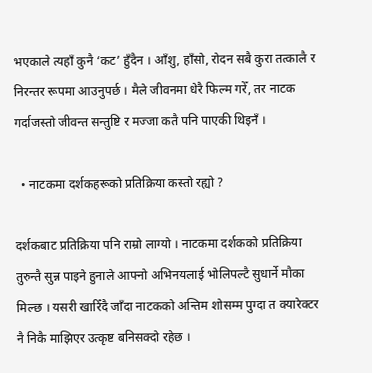भएकाले त्यहाँ कुनै ‘कट’ हुँदैन । आँशु, हाँसो, रोदन सबै कुरा तत्कालै र निरन्तर रूपमा आउनुपर्छ । मैले जीवनमा धेरै फिल्म गरेँ, तर नाटक गर्दाजस्तो जीवन्त सन्तुष्टि र मज्जा कतै पनि पाएकी थिइनँ ।

  • नाटकमा दर्शकहरूको प्रतिक्रिया कस्तो रह्यो ?

दर्शकबाट प्रतिक्रिया पनि राम्रो लाग्यो । नाटकमा दर्शकको प्रतिक्रिया तुरुन्तै सुन्न पाइने हुनाले आफ्नो अभिनयलाई भोलिपल्टै सुधार्ने मौका मिल्छ । यसरी खारिँदै जाँदा नाटकको अन्तिम शोसम्म पुग्दा त क्यारेक्टर नै निकै माझिएर उत्कृष्ट बनिसक्दो रहेछ ।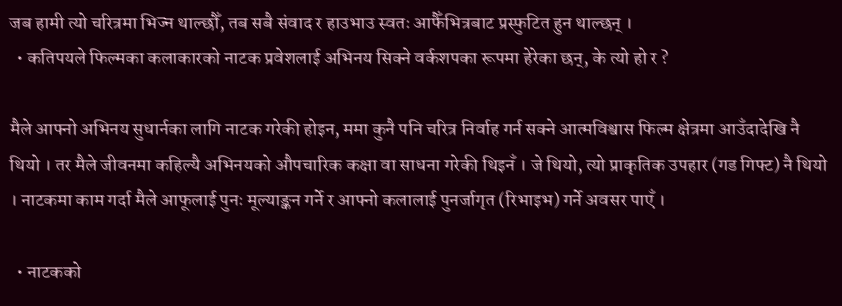जब हामी त्यो चरित्रमा भिज्न थाल्छौँ, तब सबै संवाद र हाउभाउ स्वतः आफैँभित्रबाट प्रस्फुटित हुन थाल्छन् ।
  • कतिपयले फिल्मका कलाकारको नाटक प्रवेशलाई अभिनय सिक्ने वर्कशपका रूपमा हेरेका छन्, के त्यो हो र ?

मैले आफ्नो अभिनय सुधार्नका लागि नाटक गरेकी होइन, ममा कुनै पनि चरित्र निर्वाह गर्न सक्ने आत्मविश्वास फिल्म क्षेत्रमा आउँदादेखि नै थियो । तर मैले जीवनमा कहिल्यै अभिनयको औपचारिक कक्षा वा साधना गरेकी थिइनँ । जे थियो, त्यो प्राकृतिक उपहार (गड गिफ्ट) नै थियो । नाटकमा काम गर्दा मैले आफूलाई पुनः मूल्याङ्कन गर्ने र आफ्नो कलालाई पुनर्जागृत (रिभाइभ) गर्ने अवसर पाएँ ।

  • नाटकको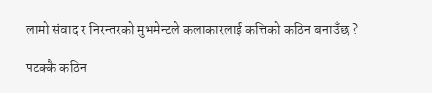लामो संवाद र निरन्तरको मुभमेन्टले कलाकारलाई कत्तिको कठिन बनाउँछ ?

पटक्कै कठिन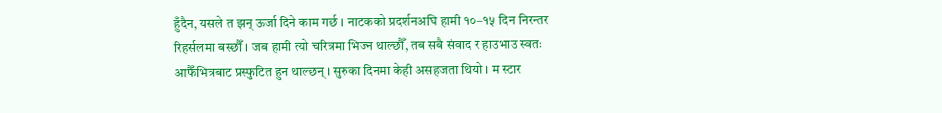हुँदैन, यसले त झन् ऊर्जा दिने काम गर्छ । नाटकको प्रदर्शनअघि हामी १०–१५ दिन निरन्तर रिहर्सलमा बस्छौँ । जब हामी त्यो चरित्रमा भिज्न थाल्छौँ, तब सबै संवाद र हाउभाउ स्वतः आफैँभित्रबाट प्रस्फुटित हुन थाल्छन् । सुरुका दिनमा केही असहजता थियो । म स्टार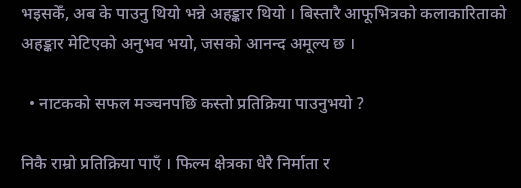भइसकेँ, अब के पाउनु थियो भन्ने अहङ्कार थियो । बिस्तारै आफूभित्रको कलाकारिताको अहङ्कार मेटिएको अनुभव भयो, जसको आनन्द अमूल्य छ ।

  • नाटकको सफल मञ्चनपछि कस्तो प्रतिक्रिया पाउनुभयो ?

निकै राम्रो प्रतिक्रिया पाएँ । फिल्म क्षेत्रका धेरै निर्माता र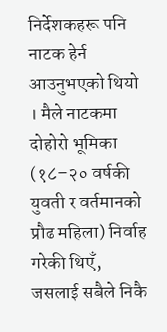निर्देशकहरू पनि नाटक हेर्न आउनुभएको थियो । मैले नाटकमा दोहोरो भूमिका (१८–२० वर्षकी युवती र वर्तमानको प्रौढ महिला) निर्वाह गरेकी थिएँ, जसलाई सबैले निकै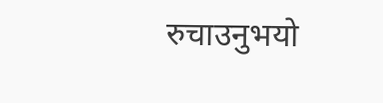रुचाउनुभयो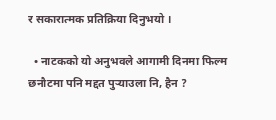र सकारात्मक प्रतिक्रिया दिनुभयो ।

  • नाटकको यो अनुभवले आगामी दिनमा फिल्म छनौटमा पनि मद्दत पुर्‍याउला नि, हैन ?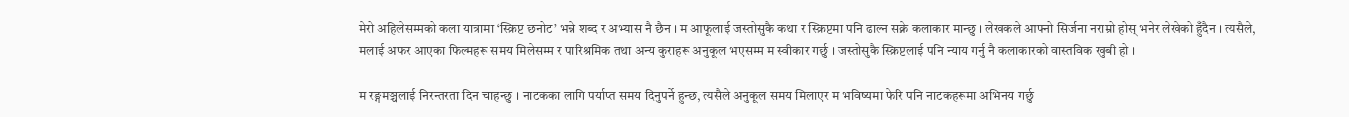मेरो अहिलेसम्मको कला यात्रामा ‘स्क्रिप्ट छनोट’ भन्ने शब्द र अभ्यास नै छैन । म आफूलाई जस्तोसुकै कथा र स्क्रिप्टमा पनि ढाल्न सक्ने कलाकार मान्छु । लेखकले आफ्नो सिर्जना नराम्रो होस् भनेर लेखेको हुँदैन । त्यसैले, मलाई अफर आएका फिल्महरू समय मिलेसम्म र पारिश्रमिक तथा अन्य कुराहरू अनुकूल भएसम्म म स्वीकार गर्छु । जस्तोसुकै स्क्रिप्टलाई पनि न्याय गर्नु नै कलाकारको वास्तविक खुबी हो ।

म रङ्गमञ्चलाई निरन्तरता दिन चाहन्छु । नाटकका लागि पर्याप्त समय दिनुपर्ने हुन्छ, त्यसैले अनुकूल समय मिलाएर म भविष्यमा फेरि पनि नाटकहरूमा अभिनय गर्छु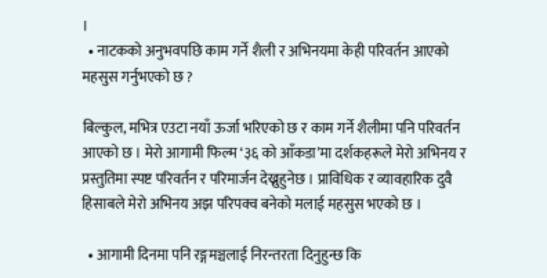।
  • नाटकको अनुभवपछि काम गर्ने शैली र अभिनयमा केही परिवर्तन आएको महसुस गर्नुभएको छ ?

बिल्कुल, मभित्र एउटा नयाँ ऊर्जा भरिएको छ र काम गर्ने शैलीमा पनि परिवर्तन आएको छ । मेरो आगामी फिल्म ‘३६ को आँकडा’मा दर्शकहरूले मेरो अभिनय र प्रस्तुतिमा स्पष्ट परिवर्तन र परिमार्जन देख्नुहुनेछ । प्राविधिक र व्यावहारिक दुवै हिसाबले मेरो अभिनय अझ परिपक्व बनेको मलाई महसुस भएको छ ।

  • आगामी दिनमा पनि रङ्गमञ्चलाई निरन्तरता दिनुहुन्छ कि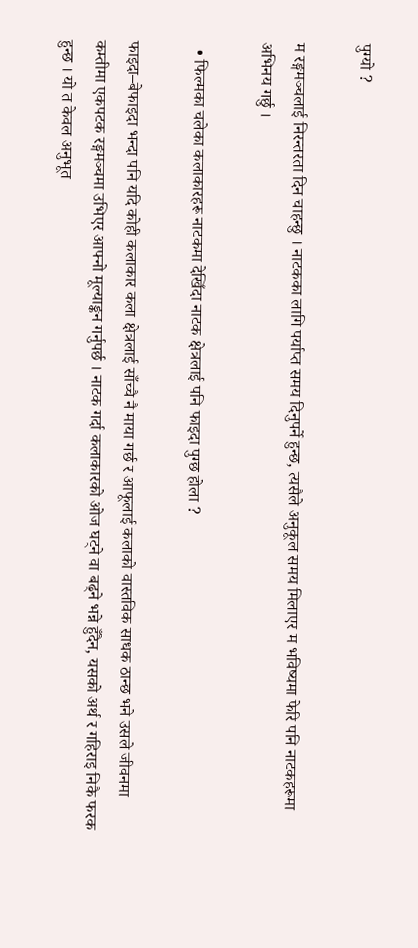पुग्यो ?

म रङ्गमञ्चलाई निरन्तरता दिन चाहन्छु । नाटकका लागि पर्याप्त समय दिनुपर्ने हुन्छ, त्यसैले अनुकूल समय मिलाएर म भविष्यमा फेरि पनि नाटकहरूमा अभिनय गर्छु ।

  • फिल्मका चलेका कलाकारहरू नाटकमा देखिँदा नाटक क्षेत्रलाई पनि फाइदा पुग्छ होला ?

फाइदा–बेफाइदा भन्दा पनि यदि कोही कलाकार कला क्षेत्रलाई साँच्चै नै माया गर्छ र आफूलाई कलाको वास्तविक साधक ठान्छ भने उसले जीवनमा कम्तीमा एकपटक रङ्गमञ्चमा उभिएर आफ्नो मूल्याङ्कन गर्नुपर्छ । नाटक गर्दा कलाकारको ओज घट्ने वा बढ्ने भन्ने हुँदैन, यसको अर्थ र गहिराइ निकै फरक हुन्छ । यो त केवल अनुभूत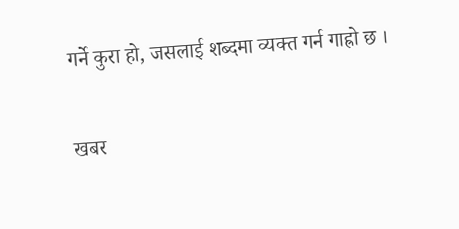गर्ने कुरा हो, जसलाई शब्दमा व्यक्त गर्न गाह्रो छ ।

खबर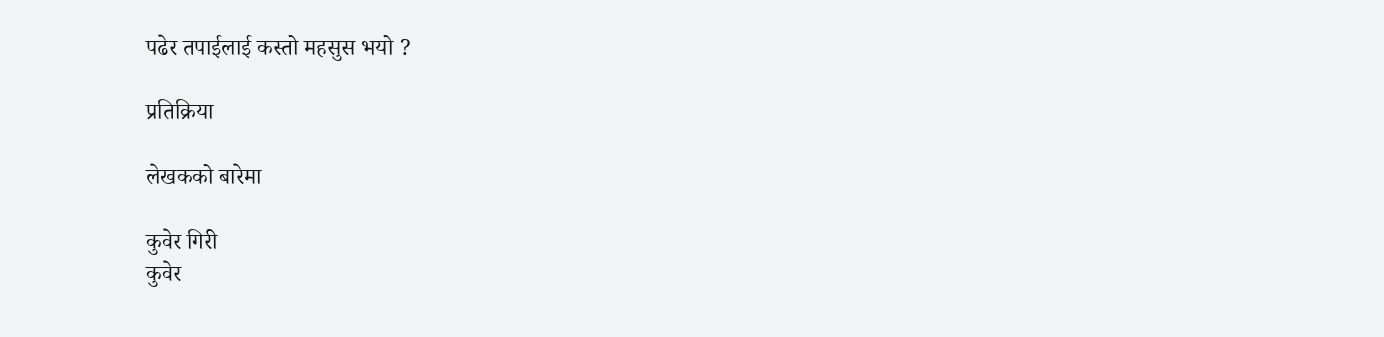पढेर तपाईलाई कस्तो महसुस भयो ?

प्रतिक्रिया

लेखकको बारेमा

कुवेर गिरी
कुवेर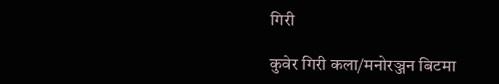गिरी

कुवेर गिरी कला/मनोरञ्जन बिटमा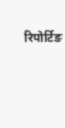रिपोर्टिङ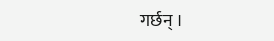गर्छन् ।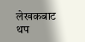लेखकबाट थप